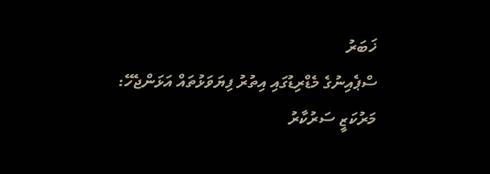ޚަބަރު
ސްޕެއިނުގެ މެޑްރިޑުގައި އިތުރު ފިޔަވަޅުތައް އަޅަންޖެހޭ: މަރުކަޒީ ސަރުކާރު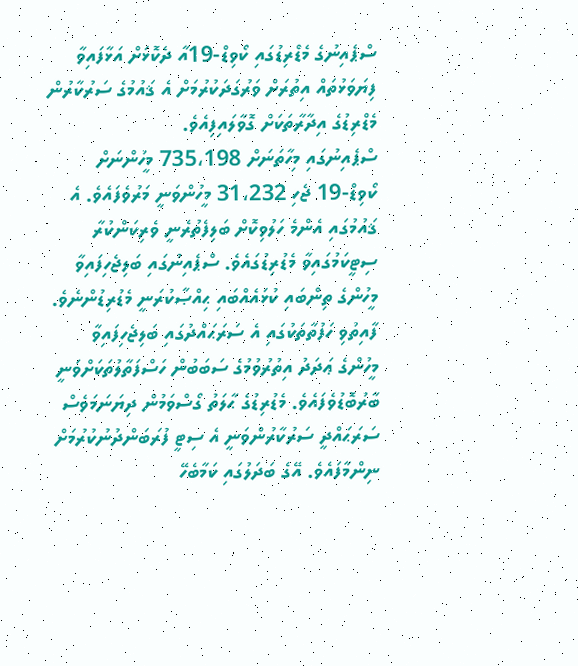ސްޕެއިނުގެ މެޑްރިޑުގައި ކޯވިޑް-19އާ ދެކޮޅަށް އަޅާފައިވާ ފިޔަވަޅުތައް އިތުރަށް ވަރުގަދަކުރުމަށް އެ ޤައުމުގެ ސަރުކާރުން މެޑްރިޑުގެ އިދާރާތަކަށް ގޮވާލައިފިއެވެ.
ސްޕެއިނުގައި މިހާތަނަށް 735،198 މީހުންނަށް ކޯވިޑް-19 ޖެހި 31،232 މީހުންވަނީ މަރުވެފައެވެ. އެ ޤައުމުގައި އެންމެ ހަލުވިކޮށް ބަލިފެތުރެނީ ވެރިކަންކުރާ ސިޓީކަމުގައިވާ މެޑުރިޑުގައެވެ. ސްޕެއިނުގައި ބަލިޖެހިފައިވާ މީހުންގެ ތިންބައި ކުޅައެއްބައި ޙިއްޞާކުރަނީ މެޑުރިޑުންނެވެ. ފާއިތުވި ހަފުތާތަކުގައި އެ ސަރަޙައްދުގައި ބަލިޖެހިފައިވާ މީހުންގެ ޢަދަދު އިތުރުވުމުގެ ސަބަބުން ހަސްފަތާލުތަކަށްވަނީ ބާރުބޮޑުވެފައެވެ. މެޑުރިޑުގެ ޙާލަތު ގޯސްވަމުން ދިޔަނަމަވެސް ސަރަޙައްދީ ސަރުކާރުންވަނީ އެ ސިޓީ ފުރަބަންދުނުކުރުމަށް ނިންމާފައެވެ. އޭގެ ބަދަލުގައި ކަމާބެހޭ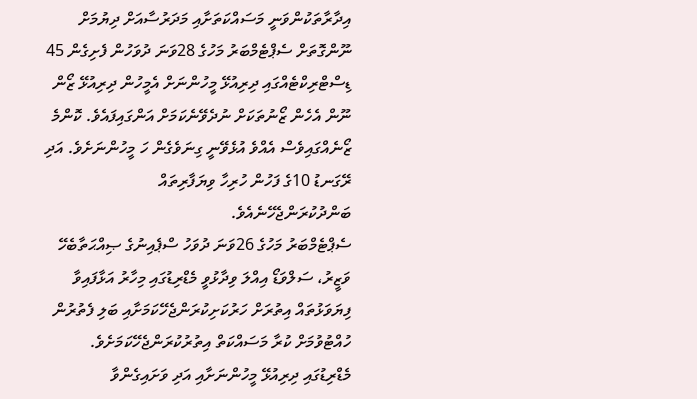އިދާރާތަކުންވަނީ މަސައްކަތަށާއި މަދަރުސާއަށް ދިޔުމަށް ނޫންގޮތަށް ސެޕްޓެމްބަރު މަހުގެ 28ވަނަ ދުވަހުން ފެށިގެން 45 ޑިސްޓްރިކްޓެއްގައި ދިރިއުޅޭ މީހުންނަށް އެމީހުން ދިރިއުޅޭ ޒޯން ނޫން އެހެން ޒޯނުތަކަށް ނުދެވޭނެކަމަށް އަންގައިފައެވެ. ކޮންމެ ޒޯނެއްގައިވެސް އެއްވެ އުޅެވޭނީ ގިނަވެގެން ހަ މީހުންނަށެވެ. އަދި ރޭގަނޑު 10ގެ ފަހުން ހުރިހާ ވިޔަފާރިތައް ބަންދުކުރަންޖެހޭނެއެވެ.
ސެޕްޓެމްބަރު މަހުގެ 26ވަނަ ދުވަހު ސްޕެއިނުގެ ޞިއްޙަތާބެހޭ ވަޒީރު، ސަލްވަޑޯ އިއްލަ ވިދާޅުވީ މެޑްރިޑުގައި މިހާރު އަޅާފައިވާ ފިޔަވަޅުތައް އިތުރަށް ހަރުކަށިކުރަންޖެހޭކަމަށާއި ބަލި ފެތުރުން ހުއްޓުވުމަށް ކުރާ މަސައްކަތް އިތުރުކުރަންޖެހޭކަމަށެވެ. މެޑްރިޑުގައި ދިރިއުޅޭ މީހުންނަށާއި އަދި ވަށައިގެންވާ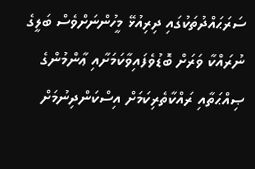ސަރަޙައްދުތަކުގައި ދިރިއުޅޭ މީހުންނަށްވެސް ބަލީގެ ނުރައްކާ ވަރަށް ބޮޑުވެފައިވާކަމަށާއި ޢާންމުންގެ ޞިއްޙަތާއި ރައްކާތެރިކަމަށް އިސްކަންދިނުމަށް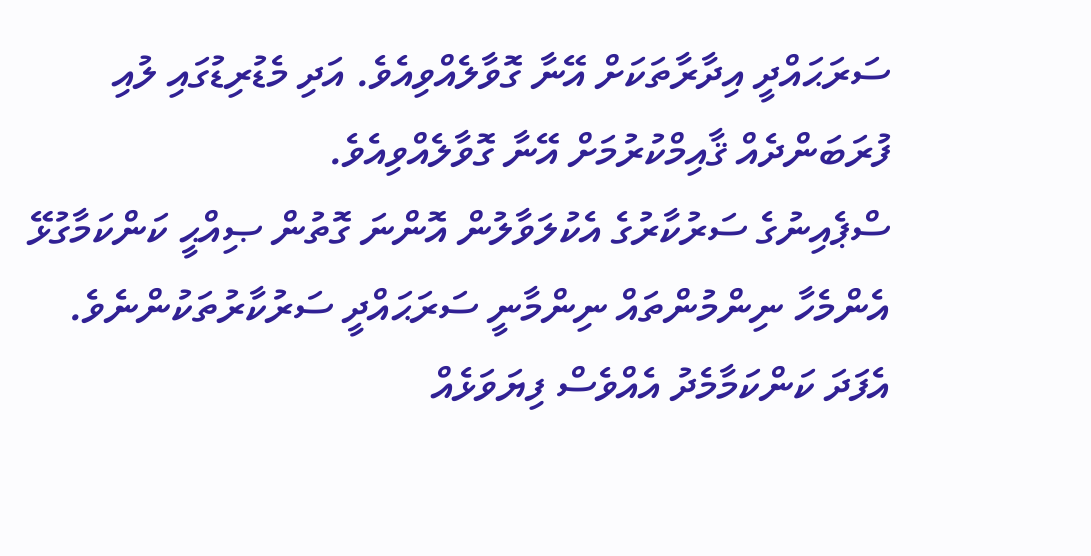ސަރަޙައްދީ އިދާރާތަކަށް އޭނާ ގޮވާލެއްވިއެވެ. އަދި މެޑުރިޑުގައި ލުއި ފުރަބަންދެއް ޤާއިމްކުރުމަށް އޭނާ ގޮވާލެއްވިއެވެ.
ސްޕެއިނުގެ ސަރުކާރުގެ އެކުލަވާލުން އޮންނަ ގޮތުން ޞިއްޙީ ކަންކަމާގުޅޭ އެންމެހާ ނިންމުންތައް ނިންމާނީ ސަރަޙައްދީ ސަރުކާރުތަކުންނެވެ. އެފަދަ ކަންކަމާމެދު އެއްވެސް ފިޔަވަޅެއް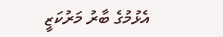އެޅުމުގެ ބާރު މަރުކަޒީ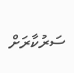ސަރުކާރަށް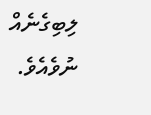ލިބިގެނެއް ނުވެއެވެ.